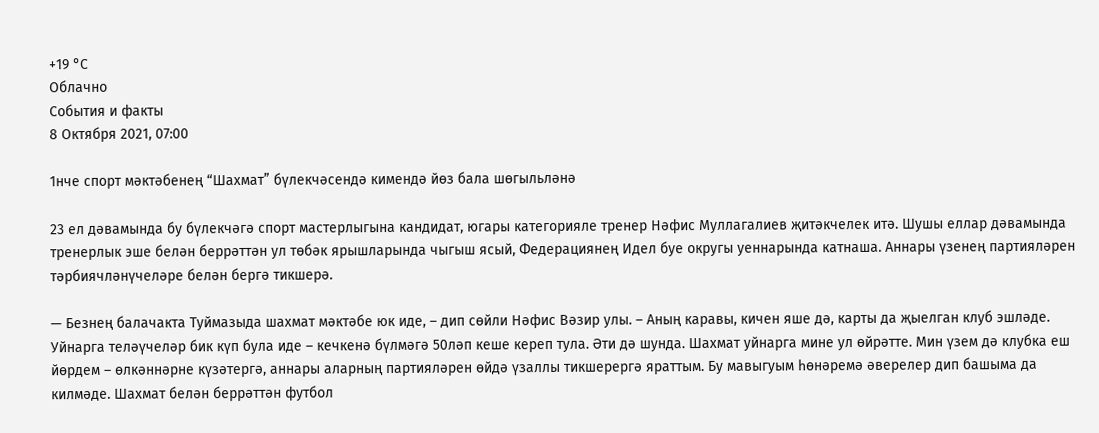+19 °С
Облачно
События и факты
8 Октября 2021, 07:00

1нче спорт мәктәбенең “Шахмат” бүлекчәсендә кимендә йөз бала шөгыльләнә

23 ел дәвамында бу бүлекчәгә спорт мастерлыгына кандидат, югары категорияле тренер Нәфис Муллагалиев җитәкчелек итә. Шушы еллар дәвамында тренерлык эше белән беррәттән ул төбәк ярышларында чыгыш ясый, Федерациянең Идел буе округы уеннарында катнаша. Аннары үзенең партияләрен тәрбиячләнүчеләре белән бергә тикшерә.

— Безнең балачакта Туймазыда шахмат мәктәбе юк иде, – дип сөйли Нәфис Вәзир улы. – Аның каравы, кичен яше дә, карты да җыелган клуб эшләде. Уйнарга теләүчеләр бик күп була иде – кечкенә бүлмәгә 50ләп кеше кереп тула. Әти дә шунда. Шахмат уйнарга мине ул өйрәтте. Мин үзем дә клубка еш йөрдем – өлкәннәрне күзәтергә, аннары аларның партияләрен өйдә үзаллы тикшерергә яраттым. Бу мавыгуым һөнәремә әверелер дип башыма да килмәде. Шахмат белән беррәттән футбол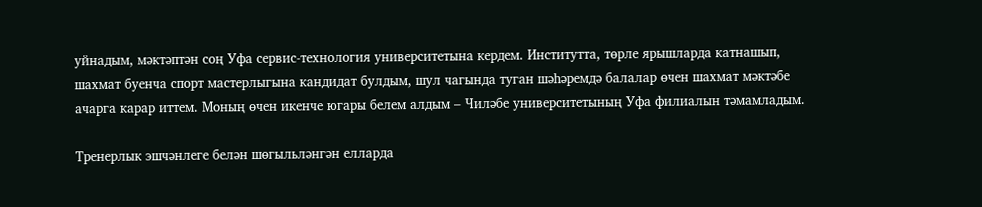уйнадым, мәктәптән соң Уфа сервис-технология университетына кердем. Институтта, төрле ярышларда катнашып, шахмат буенча спорт мастерлыгына кандидат булдым, шул чагында туган шәһәремдә балалар өчен шахмат мәктәбе ачарга карар иттем. Моның өчен икенче югары белем алдым – Чиләбе университетының Уфа филиалын тәмамладым.

Тренерлык эшчәнлеге белән шөгыльләнгән елларда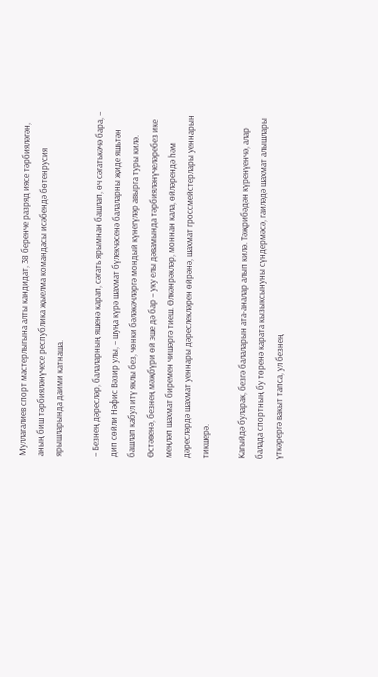Муллагалиев спорт мастерлыгына алты кандидат, 38 беренче разряд иясе тәрбияләгән, аның биш тәрбияләнүчесе республика җыелма командасы исәбендә бөтенрусия ярышларында даими катнаша.

– Безнең дәресләр, балаларның яшенә карап, сәгать ярымнан башлап, өч сәгатькәчә бара, – дип сөйли Нәфис Вәзир улы, – шуңа күрә шахмат бүлекчәсенә балаларны җиде яшьтән башлап кабул итү яклы без, чөнки бәләкәчләргә мондый күнегүләр авырга туры килә. Өстәвенә, безнең мәҗбүри өй эше дә бар – уку елы дәвамында тәрбияләнүчеләребез ике меңләп шахмат биремен чишәргә тиеш. Өлкәнрәкләр, моннан кала, өйләрендә һәм дәресләрдә шахмат уеннары дәреслекләрен өйрәнә, шахмат гроссмейстерлары уеннарын тикшерә.

Кагыйдә буларак, безгә балаларын ата-аналар алып килә. Тәҗрибәдән күренүенчә, алар балада спортның бу төренә карата кызыксынуны сүндермәсә, гаиләдә шахмат алышлары үткәрергә вакыт тапса, ул безнең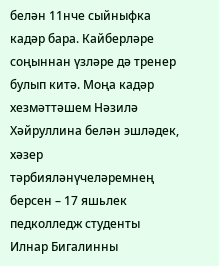белән 11нче сыйныфка кадәр бара. Кайберләре соңыннан үзләре дә тренер булып китә. Моңа кадәр хезмәттәшем Нәзилә Хәйруллина белән эшләдек, хәзер тәрбияләнүчеләремнең берсен – 17 яшьлек педколледж студенты Илнар Бигалинны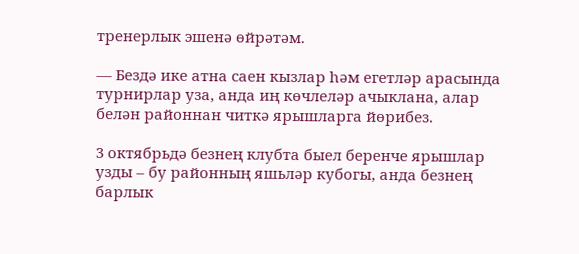тренерлык эшенә өйрәтәм.

— Бездә ике атна саен кызлар һәм егетләр арасында турнирлар уза, анда иң көчлеләр ачыклана, алар белән районнан читкә ярышларга йөрибез.

3 октябрьдә безнең клубта быел беренче ярышлар узды – бу районның яшьләр кубогы, анда безнең барлык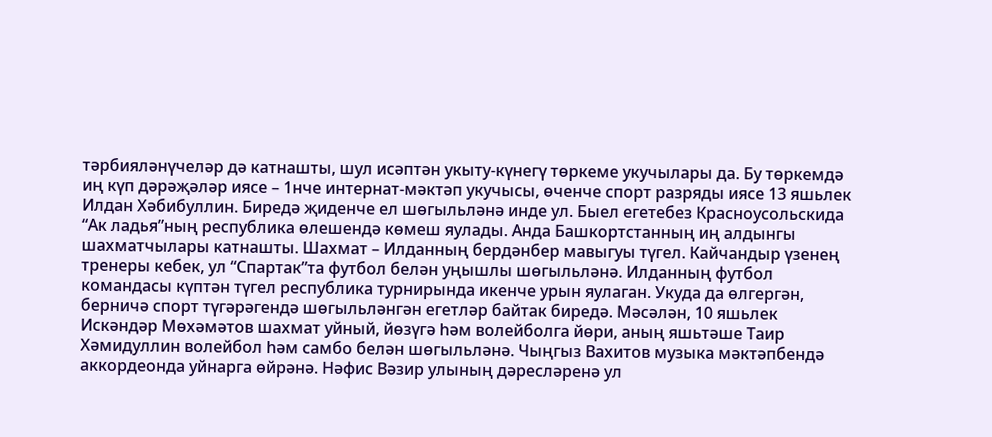тәрбияләнүчеләр дә катнашты, шул исәптән укыту-күнегү төркеме укучылары да. Бу төркемдә иң күп дәрәҗәләр иясе – 1нче интернат-мәктәп укучысы, өченче спорт разряды иясе 13 яшьлек Илдан Хәбибуллин. Биредә җиденче ел шөгыльләнә инде ул. Быел егетебез Красноусольскида “Ак ладья”ның республика өлешендә көмеш яулады. Анда Башкортстанның иң алдынгы шахматчылары катнашты. Шахмат – Илданның бердәнбер мавыгуы түгел. Кайчандыр үзенең тренеры кебек, ул “Спартак”та футбол белән уңышлы шөгыльләнә. Илданның футбол командасы күптән түгел республика турнирында икенче урын яулаган. Укуда да өлгергән, берничә спорт түгәрәгендә шөгыльләнгән егетләр байтак биредә. Мәсәлән, 10 яшьлек Искәндәр Мөхәмәтов шахмат уйный, йөзүгә һәм волейболга йөри, аның яшьтәше Таир Хәмидуллин волейбол һәм самбо белән шөгыльләнә. Чыңгыз Вахитов музыка мәктәпбендә аккордеонда уйнарга өйрәнә. Нәфис Вәзир улының дәресләренә ул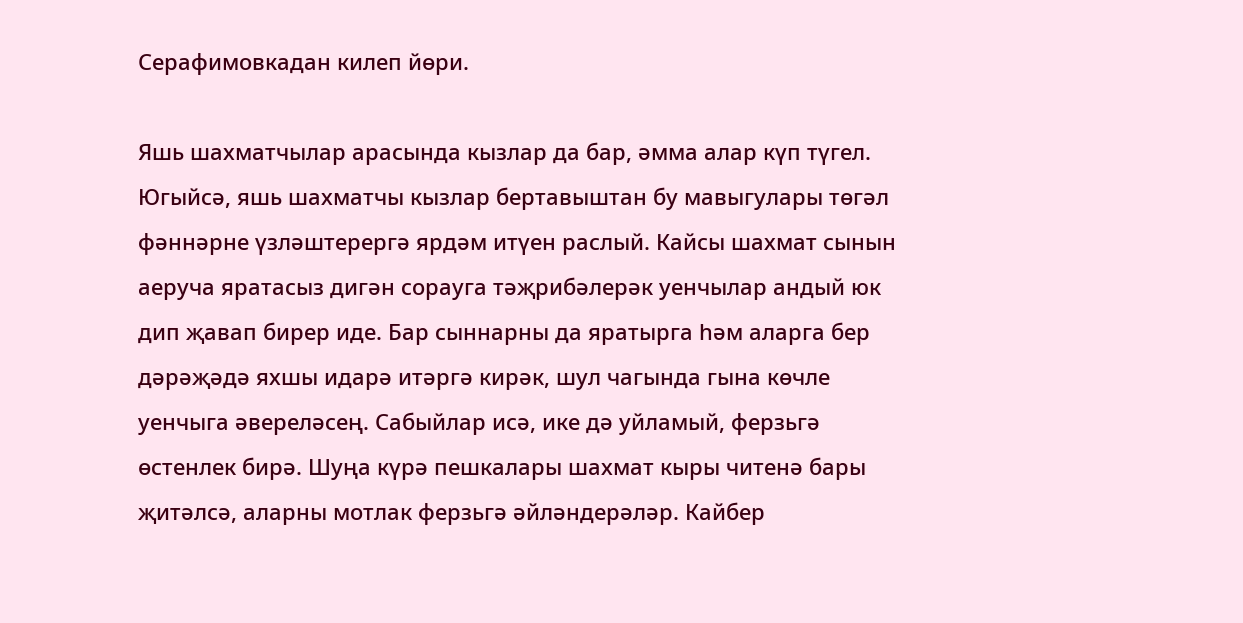Серафимовкадан килеп йөри.

Яшь шахматчылар арасында кызлар да бар, әмма алар күп түгел. Югыйсә, яшь шахматчы кызлар бертавыштан бу мавыгулары төгәл фәннәрне үзләштерергә ярдәм итүен раслый. Кайсы шахмат сынын аеруча яратасыз дигән сорауга тәҗрибәлерәк уенчылар андый юк дип җавап бирер иде. Бар сыннарны да яратырга һәм аларга бер дәрәҗәдә яхшы идарә итәргә кирәк, шул чагында гына көчле уенчыга әвереләсең. Сабыйлар исә, ике дә уйламый, ферзьгә өстенлек бирә. Шуңа күрә пешкалары шахмат кыры читенә бары җитәлсә, аларны мотлак ферзьгә әйләндерәләр. Кайбер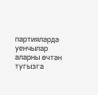партияләрдә уенчылар аларны өчтән тугызга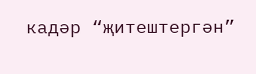кадәр “җитештергән”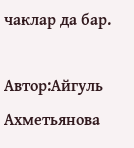чаклар да бар.

Автор:Айгуль Ахметьянова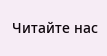Читайте нас